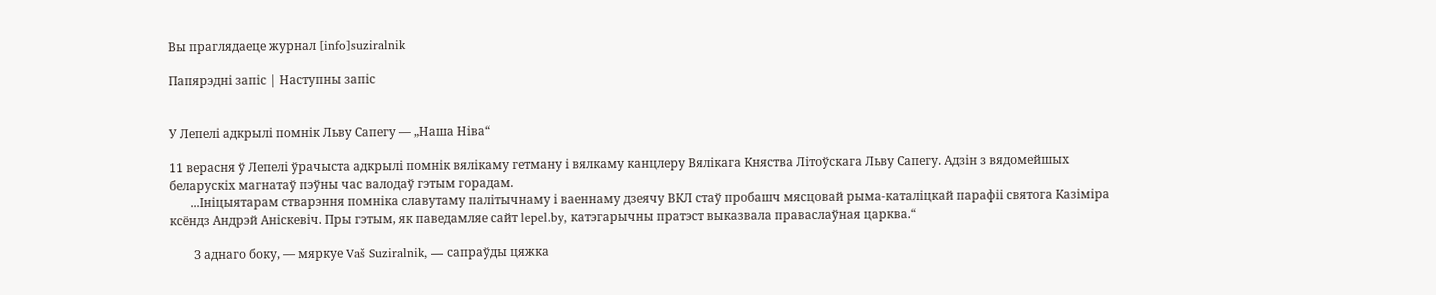Вы праглядаеце журнал [info]suziralnik

Папярэдні запіс | Наступны запіс


У Лепелі адкрылі помнік Льву Сапегу — „Наша Ніва“

11 верасня ў Лепелі ўрачыста адкрылі помнік вялікаму гетману і вялкаму канцлеру Вялікага Княства Літоўскага Льву Сапегу. Адзін з вядомейшых беларускіх магнатаў пэўны час валодаў гэтым горадам.
       ...Ініцыятарам стварэння помніка славутаму палітычнаму і ваеннаму дзеячу ВКЛ стаў пробашч мясцовай рыма-каталіцкай парафіі святога Казіміра ксёндз Андрэй Аніскевіч. Пры гэтым, як паведамляе сайт lepel.by, катэгарычны пратэст выказвала праваслаўная царква.“

        З аднаго боку, — мяркуе Vaš Suziralnik, — сапраўды цяжка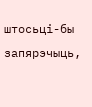штосьці-бы запярэчыць,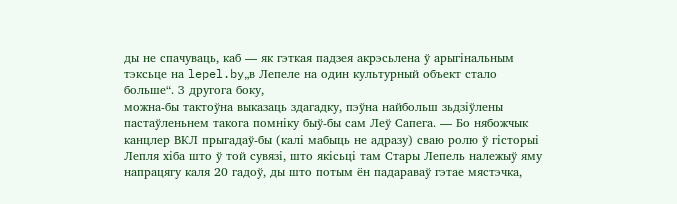ды не спачуваць, каб — як гэткая падзея акрэсьлена ў арыгінальным тэксьце на lepel.by„в Лепеле на один культурный объект стало больше“. З другога боку,
можна-бы тактоўна выказаць здагадку, пэўна найбольш зьдзіўлены пастаўленьнем такога помніку быў-бы сам Леў Сапега. — Бо нябожчык канцлер ВКЛ прыгадаў-бы (калі мабыць не адразу) сваю ролю ў гісторыі Лепля хіба што ў той сувязі, што якісьці там Стары Лепель належыў яму напрацягу каля 20 гадоў, ды што потым ён падараваў гэтае мястэчка,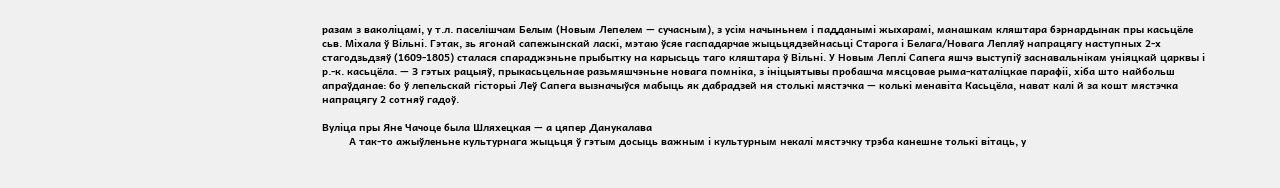разам з ваколіцамі, у т.л. паселішчам Белым (Новым Лепелем — сучасным), з усім начыньнем і падданымі жыхарамі, манашкам кляштара бэрнардынак пры касьцёле сьв. Міхала ў Вільні. Гэтак, зь ягонай сапежынскай ласкі, мэтаю ўсяе гаспадарчае жыцьцядзейнасьці Старога і Белага/Новага Лепляў напрацягу наступных 2-х стагодзьдзяў (1609-1805) сталася спараджэньне прыбытку на карысьць таго кляштара ў Вільні. У Новым Леплі Сапега яшчэ выступіў заснавальнікам уніяцкай царквы і р.-к. касьцёла. — З гэтых рацыяў, прыкасьцельнае разьмяшчэньне новага помніка, з ініцыятывы пробашча мясцовае рыма-каталіцкае парафіі, хіба што найбольш апраўданае: бо ў лепельскай гісторыі Леў Сапега вызначыўся мабыць як дабрадзей ня столькі мястэчка — колькі менавіта Касьцёла, нават калі й за кошт мястэчка напрацягу 2 сотняў гадоў.

Вуліца пры Яне Чачоце была Шляхецкая — а цяпер Данукалава
         А так-то ажыўленьне культурнага жыцьця ў гэтым досыць важным і культурным некалі мястэчку трэба канешне толькі вітаць, у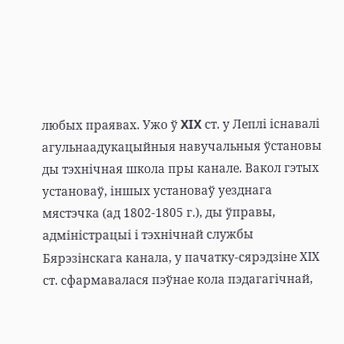любых праявах. Ужо ў XIX ст. у Леплі існавалі агульнаадукацыйныя навучальныя ўстановы ды тэхнічная школа пры канале. Вакол гэтых установаў, іншых установаў уезднага мястэчка (ад 1802-1805 г.), ды ўправы, адміністрацыі і тэхнічнай службы Бярэзінскага канала, у пачатку-сярэдзіне ХІХ ст. сфармавалася пэўнае кола пэдагагічнай,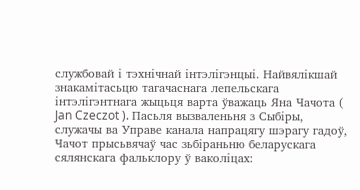службовай і тэхнічнай інтэлігэнцыі. Найвялікшай знакамітасьцю тагачаснага лепельскага інтэлігэнтнага жыцьця варта ўважаць Яна Чачота ( Jan Czeczot ). Пасьля вызваленьня з Сыбіры, служачы ва Управе канала напрацягу шэрагу гадоў, Чачот прысьвячаў час зьбіраньню беларускага сялянскага фальклору ў ваколіцах: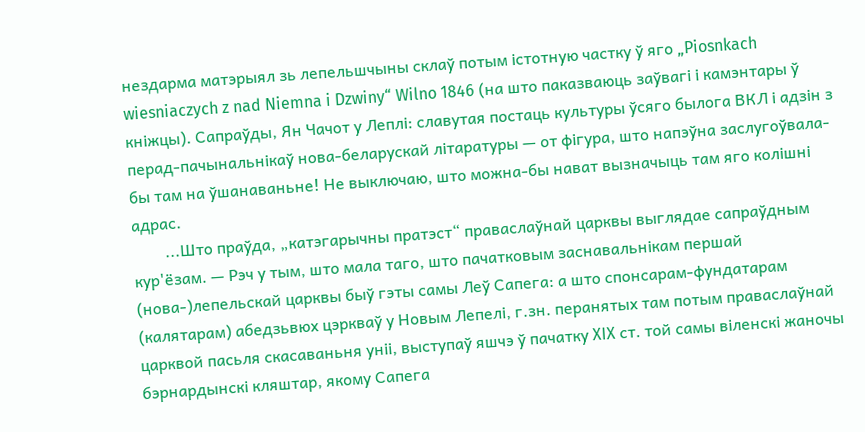нездарма матэрыял зь лепельшчыны склаў потым істотную частку ў яго „Piosnkach wiesniaczych z nad Niemna i Dzwiny“ Wilno 1846 (на што паказваюць заўвагі і камэнтары ў кніжцы). Сапраўды, Ян Чачот у Леплі: славутая постаць культуры ўсяго былога ВКЛ і адзін з перад-пачынальнікаў нова-беларускай літаратуры — от фігура, што напэўна заслугоўвала-бы там на ўшанаваньне! Не выключаю, што можна-бы нават вызначыць там яго колішні адрас.
        ...Што праўда, „катэгарычны пратэст“ праваслаўнай царквы выглядае сапраўдным кур'ёзам. — Рэч у тым, што мала таго, што пачатковым заснавальнікам першай (нова-)лепельскай царквы быў гэты самы Леў Сапега: а што спонсарам-фундатарам (калятарам) абедзьвюх цэркваў у Новым Лепелі, г.зн. перанятых там потым праваслаўнай царквой пасьля скасаваньня уніі, выступаў яшчэ ў пачатку XIX ст. той самы віленскі жаночы бэрнардынскі кляштар, якому Сапега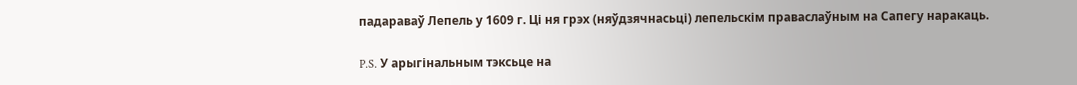падараваў Лепель у 1609 г. Ці ня грэх (няўдзячнасьці) лепельскім праваслаўным на Сапегу наракаць.

P.S. У арыгінальным тэксьце на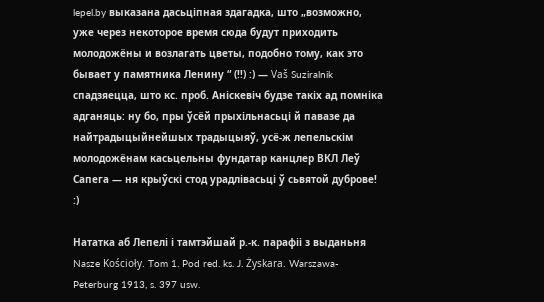lepel.by выказана дасьціпная здагадка, што „возможно, уже через некоторое время сюда будут приходить молодожёны и возлагать цветы, подобно тому, как это бывает у памятника Ленину “ (!!) :) — Vaš Suziralnik спадзяецца, што кс. проб. Аніскевіч будзе такіх ад помніка адганяць: ну бо, пры ўсёй прыхільнасьці й павазе да найтрадыцыйнейшых традыцыяў, усё-ж лепельскім молодожёнам касьцельны фундатар канцлер ВКЛ Леў Сапега — ня крыўскі стод урадлівасьці ў сьвятой дуброве! :)

Нататка аб Лепелі і тамтэйшай р.-к. парафіі з выданьня Nasze Kościoły. Tom 1. Pod red. ks. J. Żyskara. Warszawa-Peterburg 1913, s. 397 usw.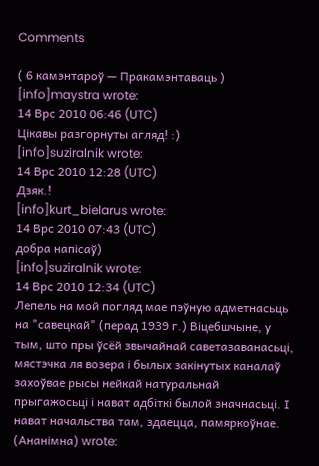Comments

( 6 камэнтароў — Пракамэнтаваць )
[info]maystra wrote:
14 Врс 2010 06:46 (UTC)
Цікавы разгорнуты агляд! :)
[info]suziralnik wrote:
14 Врс 2010 12:28 (UTC)
Дзяк.!
[info]kurt_bielarus wrote:
14 Врс 2010 07:43 (UTC)
добра напісаў)
[info]suziralnik wrote:
14 Врс 2010 12:34 (UTC)
Лепель на мой погляд мае пэўную адметнасьць на "савецкай" (перад 1939 г.) Віцебшчыне, у тым, што пры ўсёй звычайнай саветазаванасьці, мястэчка ля возера і былых закінутых каналаў захоўвае рысы нейкай натуральнай прыгажосьці і нават адбіткі былой значнасьці. І нават начальства там, здаецца, памяркоўнае.
(Ананімна) wrote: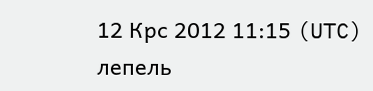12 Крс 2012 11:15 (UTC)
лепель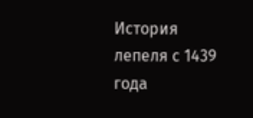История лепеля с 1439 года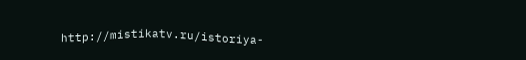http://mistikatv.ru/istoriya-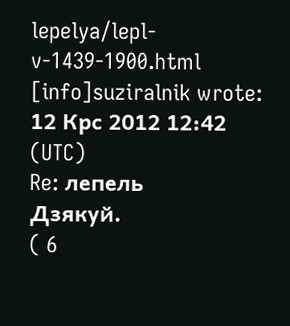lepelya/lepl-v-1439-1900.html
[info]suziralnik wrote:
12 Крс 2012 12:42 (UTC)
Re: лепель
Дзякуй.
( 6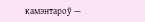камэнтароў —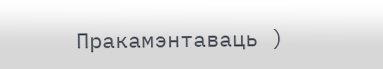Пракамэнтаваць )